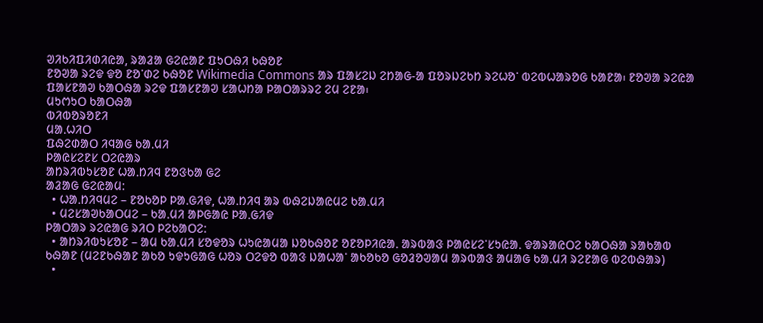ᱣᱤᱠᱤᱯᱤᱰᱤᱭᱟ, ᱨᱟᱲᱟ ᱜᱮᱭᱟᱱ ᱯᱩᱛᱷᱤ ᱠᱷᱚᱱ
ᱱᱚᱣᱟ ᱨᱮᱫ ᱫᱚ ᱱᱚᱸᱰᱮ ᱠᱷᱚᱱ Wikimedia Commons ᱟᱨ ᱯᱟᱥᱮᱡ ᱮᱴᱟᱜ-ᱟ ᱯᱚᱨᱡᱮᱠᱴ ᱨᱮᱦᱚᱸ ᱵᱮᱵᱦᱟᱨᱚᱜ ᱠᱟᱱᱟ᱾ ᱱᱚᱣᱟ ᱨᱮᱭᱟ ᱯᱟᱥᱱᱟᱣ ᱠᱟᱛᱷᱟ ᱨᱮᱫ ᱯᱟᱥᱱᱟᱣ ᱥᱟᱦᱴᱟ ᱞᱟᱛᱟᱨᱨᱮ ᱮᱢ ᱮᱱᱟ᱾
ᱢᱩᱬᱩᱛ ᱠᱟᱛᱷᱟ
ᱵᱤᱵᱚᱨᱚᱱᱤ
ᱢᱟᱹᱦᱤᱛ
ᱯᱷᱮᱰᱟᱛ ᱤᱧᱟᱜ ᱠᱟᱹᱢᱤ
ᱞᱟᱭᱥᱮᱱᱥ ᱛᱮᱭᱟᱨ
ᱟᱴᱨᱤᱵᱩᱥᱚᱱ ᱦᱟᱹᱴᱤᱧ ᱱᱚᱝᱠᱟ ᱜᱮ
ᱟᱲᱟᱜ ᱜᱮᱭᱟᱢ:
  • ᱦᱟᱹᱴᱤᱧᱢᱮ – ᱱᱚᱠᱚᱞ ᱞᱟᱹᱜᱤᱫ, ᱦᱟᱹᱴᱤᱧ ᱟᱨ ᱵᱷᱮᱡᱟᱭᱢᱮ ᱠᱟᱹᱢᱤ
  • ᱢᱮᱥᱟᱣᱠᱟᱛᱢᱮ – ᱠᱟᱹᱢᱤ ᱟᱞᱜᱟᱭ ᱞᱟᱹᱜᱤᱫ
ᱞᱟᱛᱟᱨ ᱨᱮᱭᱟᱜ ᱨᱤᱛ ᱞᱮᱠᱟᱛᱮ:
  • ᱟᱴᱨᱤᱵᱩᱥᱚᱱ – ᱟᱢ ᱠᱟᱹᱢᱤ ᱥᱚᱫᱚᱨ ᱦᱩᱭᱟᱢᱟ ᱡᱚᱠᱷᱚᱱ ᱚᱱᱚᱞᱤᱭᱟᱹ ᱟᱨᱵᱟᱝ ᱞᱟᱭᱥᱮᱸᱥᱩᱭᱟᱹ ᱫᱟᱨᱟᱭᱛᱮ ᱠᱟᱛᱷᱟ ᱨᱟᱠᱟᱵ ᱠᱷᱟᱱ (ᱢᱮᱱᱠᱷᱟᱱ ᱟᱠᱚ ᱩᱫᱩᱜᱟᱜ ᱦᱚᱨ ᱛᱮᱫᱚ ᱵᱟᱝ ᱡᱟᱦᱟᱸ ᱟᱠᱚᱠᱚ ᱜᱚᱲᱚᱣᱟᱢ ᱟᱨᱵᱟᱝ ᱟᱢᱟᱜ ᱠᱟᱹᱢᱤ ᱨᱮᱱᱟᱜ ᱵᱮᱵᱷᱟᱨ)
  •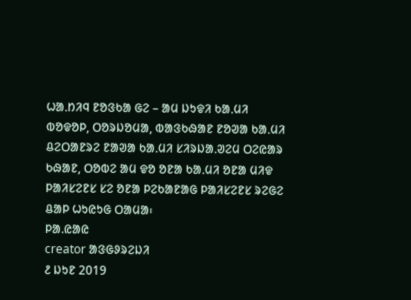ᱦᱟᱹᱴᱤᱧ ᱱᱚᱝᱠᱟ ᱜᱮ – ᱟᱢ ᱡᱩᱫᱤ ᱠᱟᱹᱢᱤ ᱵᱚᱫᱚᱞ, ᱛᱚᱨᱡᱚᱢᱟ, ᱵᱟᱝᱠᱷᱟᱱ ᱱᱚᱣᱟ ᱠᱟᱹᱢᱤ ᱪᱮᱛᱟᱱᱨᱮ ᱱᱟᱣᱟ ᱠᱟᱹᱢᱤ ᱥᱤᱨᱡᱟᱹᱣᱮᱢ ᱛᱮᱭᱟᱨ ᱠᱷᱟᱱ, ᱛᱚᱵᱮ ᱟᱢ ᱫᱚ ᱚᱱᱟ ᱠᱟᱹᱢᱤ ᱚᱱᱟ ᱢᱤᱫ ᱞᱟᱤᱥᱮᱱᱥ ᱥᱮ ᱚᱱᱟ ᱞᱮᱠᱟᱱᱟᱜ ᱞᱟᱤᱥᱮᱱᱥ ᱨᱮᱜᱮ ᱪᱟᱞ ᱦᱩᱭᱩᱜ ᱛᱟᱢᱟ᱾
ᱞᱟ.ᱭᱟᱭ
creator ᱟᱝᱜᱽᱨᱮᱡᱤ
᱒ ᱡᱩᱱ 2019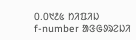᱐.᱐᱑᱒᱕ ᱴᱤᱯᱤᱡ
f-number ᱟᱝᱜᱽᱨᱮᱡᱤ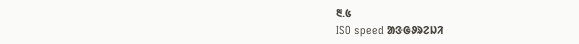᱓.᱕
ISO speed ᱟᱝᱜᱽᱨᱮᱡᱤ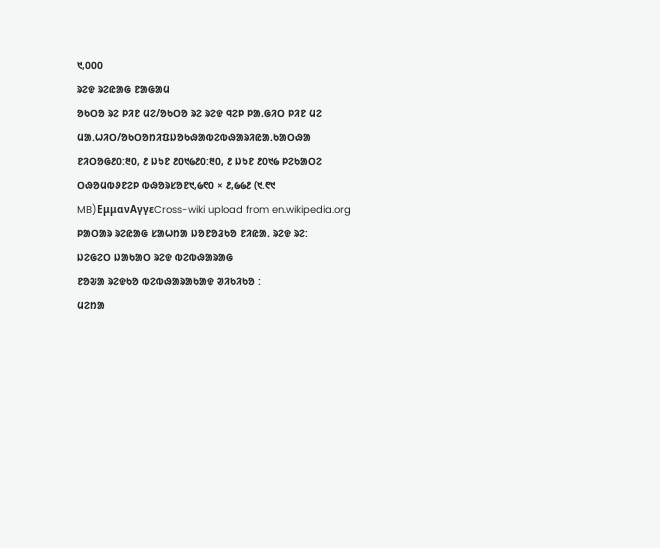᱑,᱐᱐᱐
ᱨᱮᱫ ᱨᱮᱭᱟᱜ ᱱᱟᱜᱟᱢ
ᱚᱠᱛᱚ ᱨᱮ ᱞᱤᱱ ᱢᱮ/ᱚᱠᱛᱚ ᱨᱮ ᱨᱮᱫ ᱧᱮᱞ ᱞᱟᱹᱜᱤᱛ ᱞᱤᱱ ᱢᱮ
ᱢᱟᱹᱦᱤᱛ/ᱚᱠᱛᱚᱴᱤᱯᱡᱚᱠᱷᱟᱵᱮᱵᱷᱟᱨᱤᱭᱟᱹᱠᱟᱛᱷᱟ
ᱱᱤᱛᱚᱜ᱒᱐:᱓᱐, ᱒ ᱡᱩᱱ ᱒᱐᱑᱙᱒᱐:᱓᱐, ᱒ ᱡᱩᱱ ᱒᱐᱑᱙ ᱞᱮᱠᱟᱛᱮ ᱛᱷᱚᱢᱵᱽᱱᱮᱞ ᱵᱷᱚᱨᱥᱚᱱ᱑,᱙᱖᱐ × ᱒,᱙᱙᱒ (᱑.᱖᱑ MB)ΕμμανΑγγεCross-wiki upload from en.wikipedia.org
ᱞᱟᱛᱟᱨ ᱨᱮᱭᱟᱜ ᱥᱟᱦᱴᱟ ᱡᱚᱱᱚᱲᱠᱚ ᱱᱤᱭᱟᱹ ᱨᱮᱫ ᱨᱮ:
ᱡᱮᱜᱮᱛ ᱡᱟᱠᱟᱛ ᱨᱮᱫ ᱵᱮᱵᱷᱟᱨᱟᱜ
ᱱᱚᱶᱟ ᱨᱮᱫᱠᱚ ᱵᱮᱵᱷᱟᱨᱟᱠᱟᱫ ᱣᱤᱠᱤᱠᱚ :
ᱢᱮᱴᱟ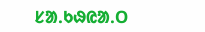ᱥᱟᱹᱠᱷᱭᱟᱹᱛ